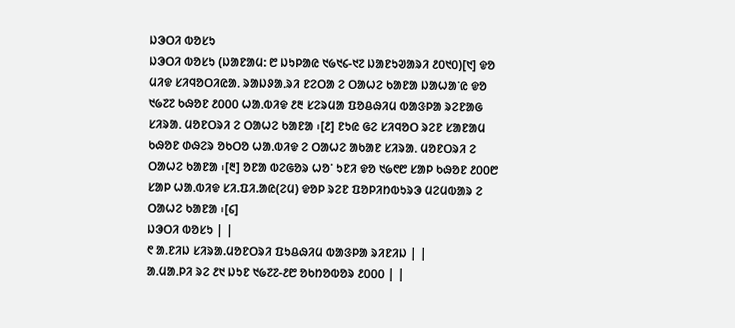ᱡᱳᱛᱤ ᱵᱚᱥᱩ
ᱡᱳᱛᱤ ᱵᱚᱥᱩ (ᱡᱟᱱᱟᱢ: ᱘ ᱡᱩᱞᱟᱭ ᱑᱙᱑᱔-᱑᱗ ᱡᱟᱱᱩᱣᱟᱨᱤ ᱒᱐᱑᱐)[᱑] ᱫᱚ ᱢᱤᱫ ᱥᱤᱧᱚᱛᱤᱭᱟᱹ ᱨᱟᱡᱽᱟᱹᱨᱤ ᱱᱮᱛᱟ ᱮ ᱛᱟᱦᱮ ᱠᱟᱱᱟ ᱡᱟᱦᱟᱸᱭ ᱫᱚ ᱑᱙᱗᱗ ᱠᱷᱚᱱ ᱒᱐᱐᱐ ᱦᱟᱹᱵᱤᱫ ᱒᱓ ᱥᱮᱨᱢᱟ ᱯᱚᱪᱷᱤᱢ ᱵᱟᱝᱞᱟ ᱨᱮᱱᱟᱜ ᱥᱤᱨᱟᱹ ᱢᱚᱱᱛᱨᱤ ᱮ ᱛᱟᱦᱮ ᱠᱟᱱᱟ ᱾[᱒] ᱱᱩᱭ ᱜᱮ ᱥᱤᱧᱚᱛ ᱨᱮᱱ ᱥᱟᱱᱟᱢ ᱠᱷᱚᱱ ᱰᱷᱮᱨ ᱚᱠᱛᱚ ᱦᱟᱹᱵᱤᱫ ᱮ ᱛᱟᱦᱮ ᱟᱠᱟᱱ ᱥᱤᱨᱟᱹ ᱢᱚᱱᱛᱨᱤ ᱮ ᱛᱟᱦᱮ ᱠᱟᱱᱟ ᱾[᱓] ᱚᱱᱟ ᱵᱮᱜᱚᱨ ᱦᱚᱸ ᱩᱱᱤ ᱫᱚ ᱑᱙᱖᱘ ᱥᱟᱞ ᱠᱷᱚᱱ ᱒᱐᱐᱘ ᱥᱟᱞ ᱦᱟᱹᱵᱤᱫ ᱥᱤ.ᱯᱤ.ᱟᱭ(ᱮᱢ) ᱫᱚᱞ ᱨᱮᱱ ᱯᱚᱞᱤᱴᱵᱩᱨᱳ ᱢᱮᱢᱵᱟᱨ ᱮ ᱛᱟᱦᱮ ᱠᱟᱱᱟ ᱾[᱔]
ᱡᱳᱛᱤ ᱵᱚᱥᱩ | |
᱖ ᱟᱹᱱᱤᱡ ᱥᱤᱨᱟ.ᱢᱚᱱᱛᱨᱤ ᱯᱩᱪᱷᱤᱢ ᱵᱟᱝᱞᱟ ᱨᱤᱱᱤᱡ | |
ᱟᱹᱢᱟᱹᱞᱤ ᱨᱮ ᱒᱑ ᱡᱩᱱ ᱑᱙᱗᱗-᱒᱘ ᱚᱠᱴᱚᱵᱚᱨ ᱒᱐᱐᱐ | |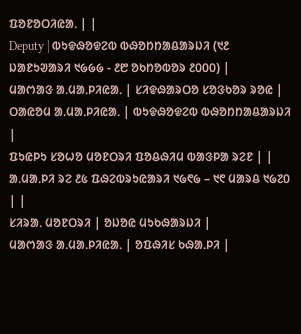ᱯᱚᱱᱚᱛᱤᱭᱟᱹ | |
Deputy | ᱵᱩᱫᱷᱚᱫᱮᱵ ᱵᱷᱚᱴᱴᱟᱪᱟᱨᱡᱤ (᱑᱒ ᱡᱟᱱᱩᱣᱟᱨᱤ ᱑᱙᱙᱙ - ᱒᱘ ᱚᱠᱴᱚᱵᱚᱨ ᱒᱐᱐᱐) |
ᱢᱟᱬᱟᱝ ᱟᱹᱢᱟᱹᱞᱤᱭᱟᱹ | ᱥᱤᱫᱷᱟᱨᱛᱚ ᱥᱚᱝᱠᱚᱨ ᱨᱚᱭ |
ᱛᱟᱭᱚᱢ ᱟᱹᱢᱟᱹᱞᱤᱭᱟᱹ | ᱵᱩᱫᱷᱚᱫᱮᱵ ᱵᱷᱚᱴᱴᱟᱪᱟᱨᱡᱤ |
ᱯᱩᱭᱞᱩ ᱥᱚᱦᱚ ᱢᱚᱱᱛᱨᱤ ᱯᱚᱪᱷᱤᱢ ᱵᱟᱝᱞᱟ ᱨᱮᱱ | |
ᱟᱹᱢᱟᱹᱞᱤ ᱨᱮ ᱒᱕ ᱯᱷᱮᱵᱨᱩᱭᱟᱨᱤ ᱑᱙᱖᱙ – ᱑᱖ ᱢᱟᱨᱪ ᱑᱙᱗᱐ | |
ᱥᱤᱨᱟᱹ ᱢᱚᱱᱛᱨᱤ | ᱚᱡᱚᱭ ᱢᱩᱠᱷᱟᱨᱡᱤ |
ᱢᱟᱬᱟᱝ ᱟᱹᱢᱟᱹᱞᱤᱭᱟᱹ | ᱚᱯᱷᱤᱥ ᱠᱷᱟᱹᱞᱤ |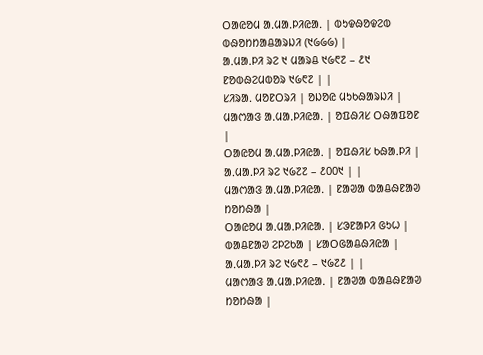ᱛᱟᱭᱚᱢ ᱟᱹᱢᱟᱹᱞᱤᱭᱟᱹ | ᱵᱩᱫᱷᱚᱫᱮᱵ ᱵᱷᱚᱴᱴᱟᱪᱟᱨᱡᱤ (᱑᱙᱙᱙) |
ᱟᱹᱢᱟᱹᱞᱤ ᱨᱮ ᱑ ᱢᱟᱨᱪ ᱑᱙᱖᱗ – ᱒᱑ ᱱᱚᱵᱷᱮᱢᱵᱚᱨ ᱑᱙᱖᱗ | |
ᱥᱤᱨᱟᱹ ᱢᱚᱱᱛᱨᱤ | ᱚᱡᱚᱭ ᱢᱩᱠᱷᱟᱨᱡᱤ |
ᱢᱟᱬᱟᱝ ᱟᱹᱢᱟᱹᱞᱤᱭᱟᱹ | ᱚᱯᱷᱤᱥ ᱛᱷᱟᱯᱚᱱ |
ᱛᱟᱭᱚᱢ ᱟᱹᱢᱟᱹᱞᱤᱭᱟᱹ | ᱚᱯᱷᱤᱥ ᱠᱷᱟᱹᱞᱤ |
ᱟᱹᱢᱟᱹᱞᱤ ᱨᱮ ᱑᱙᱗᱗ – ᱒᱐᱐᱑ | |
ᱢᱟᱬᱟᱝ ᱟᱹᱢᱟᱹᱞᱤᱭᱟᱹ | ᱱᱟᱣᱟ ᱵᱟᱪᱷᱱᱟᱣ ᱴᱚᱴᱷᱟ |
ᱛᱟᱭᱚᱢ ᱟᱹᱢᱟᱹᱞᱤᱭᱟᱹ | ᱥᱳᱱᱟᱞᱤ ᱜᱩᱦ |
ᱵᱟᱪᱱᱟᱣ ᱮᱞᱮᱠᱟ | ᱥᱟᱛᱜᱟᱪᱷᱤᱭᱟ |
ᱟᱹᱢᱟᱹᱞᱤ ᱨᱮ ᱑᱙᱖᱒ – ᱑᱙᱗᱒ | |
ᱢᱟᱬᱟᱝ ᱟᱹᱢᱟᱹᱞᱤᱭᱟᱹ | ᱱᱟᱣᱟ ᱵᱟᱪᱷᱱᱟᱣ ᱴᱚᱴᱷᱟ |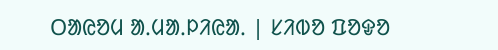ᱛᱟᱭᱚᱢ ᱟᱹᱢᱟᱹᱞᱤᱭᱟᱹ | ᱥᱤᱵᱚ ᱯᱚᱫᱚ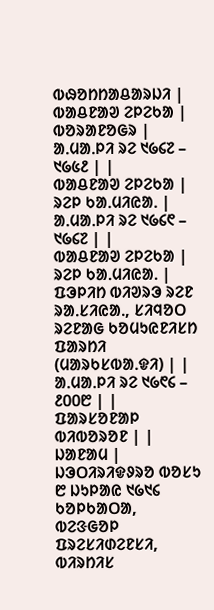ᱵᱷᱚᱴᱴᱟᱪᱟᱨᱡᱤ |
ᱵᱟᱪᱱᱟᱣ ᱮᱞᱮᱠᱟ | ᱵᱚᱨᱟᱱᱚᱜᱨ |
ᱟᱹᱢᱟᱹᱞᱤ ᱨᱮ ᱑᱙᱔᱗ – ᱑᱙᱕᱒ | |
ᱵᱟᱪᱱᱟᱣ ᱮᱞᱮᱠᱟ | ᱨᱮᱞ ᱠᱟᱹᱢᱤᱭᱟᱹ |
ᱟᱹᱢᱟᱹᱞᱤ ᱨᱮ ᱑᱙᱔᱖ – ᱑᱙᱔᱗ | |
ᱵᱟᱪᱱᱟᱣ ᱮᱞᱮᱠᱟ | ᱨᱮᱞ ᱠᱟᱹᱢᱤᱭᱟᱹ |
ᱯᱳᱞᱤᱴ ᱵᱤᱣᱨᱳ ᱨᱮᱱ ᱨᱟᱹᱥᱤᱭᱟᱹ, ᱥᱤᱧᱚᱛ ᱨᱮᱱᱟᱜ ᱠᱚᱢᱩᱭᱱᱤᱥᱴ ᱯᱟᱨᱴᱤ (ᱢᱟᱨᱠᱥᱵᱟᱹᱫᱤ) | |
ᱟᱹᱢᱟᱹᱞᱤ ᱨᱮ ᱑᱙᱖᱔ – ᱒᱐᱐᱘ | |
ᱯᱟᱨᱥᱚᱱᱟᱞ ᱵᱤᱵᱚᱨᱚᱱ | |
ᱡᱟᱱᱟᱢ | ᱡᱳᱛᱤᱨᱤᱫᱽᱨᱚ ᱵᱚᱥᱩ ᱘ ᱡᱩᱞᱟᱭ ᱑᱙᱑᱔ ᱠᱚᱞᱠᱟᱛᱟ, ᱵᱮᱝᱜᱚᱞ ᱯᱨᱮᱥᱤᱰᱮᱱᱥᱤ, ᱵᱤᱨᱴᱤᱥ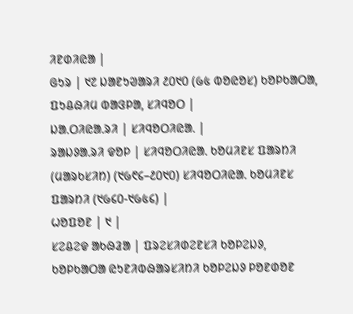ᱤᱱᱰᱤᱭᱟ |
ᱜᱩᱨ | ᱑᱗ ᱡᱟᱱᱩᱣᱟᱨᱤ ᱒᱐᱑᱐ (᱙᱕ ᱵᱚᱭᱚᱥ) ᱠᱚᱞᱠᱟᱛᱟ, ᱯᱩᱪᱷᱤᱢ ᱵᱟᱝᱞᱟ, ᱥᱤᱧᱚᱛ |
ᱡᱟᱹᱛᱤᱭᱟᱹᱨᱤ | ᱥᱤᱧᱚᱛᱤᱭᱟᱹ |
ᱨᱟᱡᱽᱟᱹᱨᱤ ᱫᱚᱞ | ᱥᱤᱧᱚᱛᱤᱭᱟᱹ ᱠᱚᱢᱤᱱᱥ ᱯᱟᱨᱴᱤ (ᱢᱟᱨᱠᱥᱤᱴ) (᱑᱙᱖᱔–᱒᱐᱑᱐) ᱥᱤᱧᱚᱛᱤᱭᱟᱹ ᱠᱚᱢᱤᱱᱥ ᱯᱟᱨᱴᱤ (᱑᱙᱔᱐-᱑᱙᱕᱔) |
ᱦᱚᱯᱚᱱ | ᱑ |
ᱥᱮᱪᱮᱫ ᱟᱠᱷᱲᱟ | ᱯᱨᱮᱥᱤᱰᱮᱱᱥᱤ ᱠᱚᱞᱮᱡᱽ, ᱠᱚᱞᱠᱟᱛᱟ ᱭᱩᱱᱤᱵᱷᱟᱨᱥᱤᱴᱤ ᱠᱚᱞᱮᱡᱽ ᱞᱚᱱᱰᱚᱱ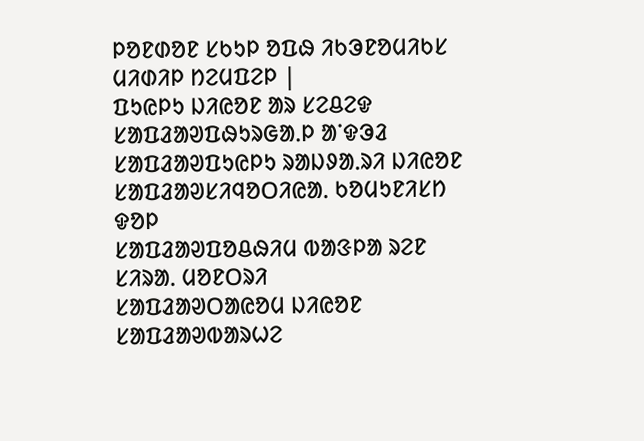ᱞᱚᱱᱰᱚᱱ ᱥᱠᱩᱞ ᱚᱯᱷ ᱤᱠᱳᱱᱚᱢᱤᱠᱥ ᱢᱤᱰᱤᱞ ᱴᱮᱢᱯᱮᱞ |
ᱯᱩᱭᱞᱩ ᱡᱤᱭᱚᱱ ᱟᱨ ᱥᱮᱪᱮᱫ
ᱥᱟᱯᱲᱟᱣᱯᱷᱩᱨᱜᱟᱹᱞ ᱟᱸᱫᱳᱲ
ᱥᱟᱯᱲᱟᱣᱯᱩᱭᱞᱩ ᱨᱟᱡᱽᱟᱹᱨᱤ ᱡᱤᱭᱚᱱ
ᱥᱟᱯᱲᱟᱣᱥᱤᱧᱚᱛᱤᱭᱟᱹ ᱠᱚᱢᱩᱱᱤᱥᱴ ᱫᱚᱞ
ᱥᱟᱯᱲᱟᱣᱯᱚᱪᱷᱤᱢ ᱵᱟᱝᱞᱟ ᱨᱮᱱ ᱥᱤᱨᱟᱹ ᱢᱚᱱᱛᱨᱤ
ᱥᱟᱯᱲᱟᱣᱛᱟᱭᱚᱢ ᱡᱤᱭᱚᱱ
ᱥᱟᱯᱲᱟᱣᱵᱟᱨᱦᱮ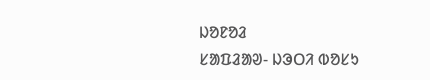ᱡᱚᱱᱚᱲ
ᱥᱟᱯᱲᱟᱣ- ᱡᱳᱛᱤ ᱵᱚᱥᱩ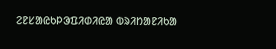ᱮᱱᱥᱟᱭᱠᱞᱳᱯᱤᱰᱤᱭᱟ ᱵᱨᱤᱴᱟᱱᱤᱠᱟ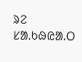ᱨᱮ
ᱥᱟ.ᱠᱷᱭᱟ.ᱛ